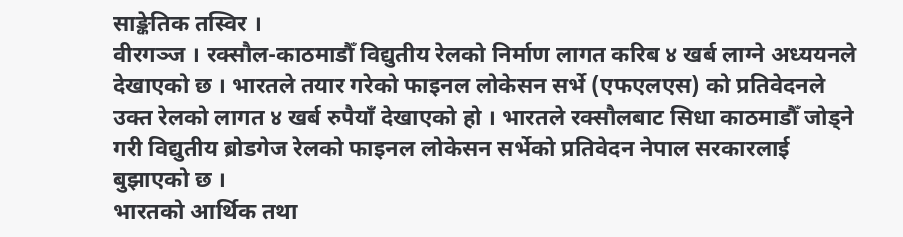साङ्केतिक तस्विर ।
वीरगञ्ज । रक्सौल-काठमाडौँ विद्युतीय रेलको निर्माण लागत करिब ४ खर्ब लाग्ने अध्ययनले देखाएको छ । भारतले तयार गरेको फाइनल लोकेसन सर्भे (एफएलएस) को प्रतिवेदनले उक्त रेलको लागत ४ खर्ब रुपैयाँ देखाएको हो । भारतले रक्सौलबाट सिधा काठमाडौँ जोड्ने गरी विद्युतीय ब्रोडगेज रेलको फाइनल लोकेसन सर्भेको प्रतिवेदन नेपाल सरकारलाई बुझाएको छ ।
भारतको आर्थिक तथा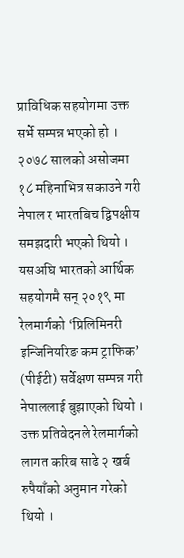प्राविधिक सहयोगमा उक्त सर्भे सम्पन्न भएको हो । २०७८ सालको असोजमा १८ महिनाभित्र सकाउने गरी नेपाल र भारतबिच द्विपक्षीय समझदारी भएको थियो । यसअघि भारतको आर्थिक सहयोगमै सन् २०१९ मा रेलमार्गको ‘प्रिलिमिनरी इन्जिनियरिङ कम ट्राफिक’ (पीईटी) सर्वेक्षण सम्पन्न गरी नेपाललाई बुझाएको थियो । उक्त प्रतिवेदनले रेलमार्गको लागत करिब साढे २ खर्ब रुपैयाँको अनुमान गरेको थियो ।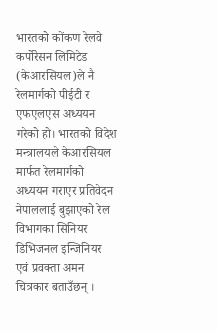भारतको कोंकण रेलवे कर्पोरेसन लिमिटेड (केआरसियल)ले नै रेलमार्गको पीईटी र एफएलएस अध्ययन गरेको हो। भारतको विदेश मन्त्रालयले केआरसियल मार्फत रेलमार्गको अध्ययन गराएर प्रतिवेदन नेपाललाई बुझाएको रेल विभागका सिनियर डिभिजनल इन्जिनियर एवं प्रवक्ता अमन चित्रकार बताउँछन् ।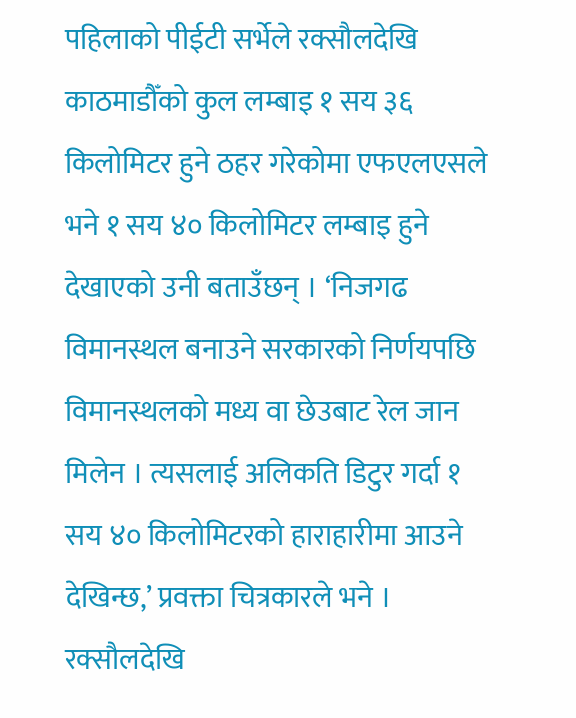पहिलाको पीईटी सर्भेले रक्सौलदेखि काठमाडौँको कुल लम्बाइ १ सय ३६ किलोमिटर हुने ठहर गरेकोमा एफएलएसले भने १ सय ४० किलोमिटर लम्बाइ हुने देखाएको उनी बताउँछन् । ‘निजगढ विमानस्थल बनाउने सरकारको निर्णयपछि विमानस्थलको मध्य वा छेउबाट रेल जान मिलेन । त्यसलाई अलिकति डिटुर गर्दा १ सय ४० किलोमिटरको हाराहारीमा आउने देखिन्छ,’ प्रवक्ता चित्रकारले भने । रक्सौलदेखि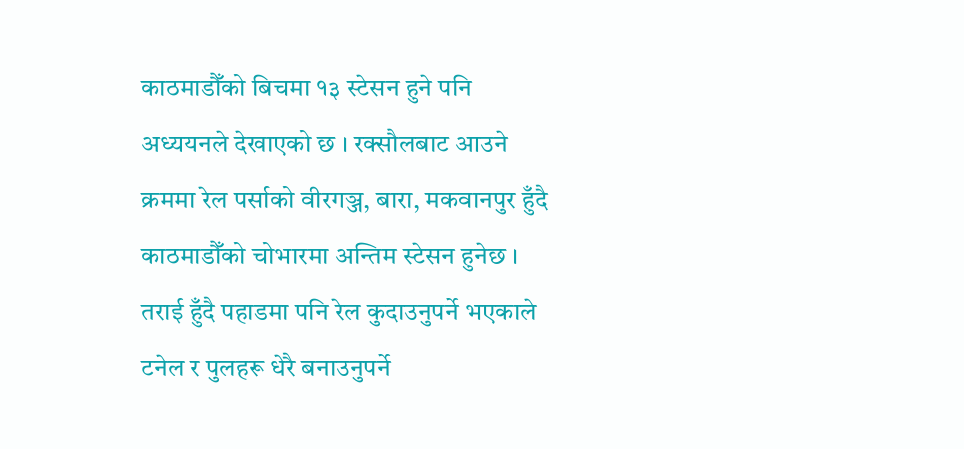काठमाडौँको बिचमा १३ स्टेसन हुने पनि अध्ययनले देखाएको छ । रक्सौलबाट आउने क्रममा रेल पर्साको वीरगञ्ज, बारा, मकवानपुर हुँदै काठमाडौँको चोभारमा अन्तिम स्टेसन हुनेछ ।
तराई हुँदै पहाडमा पनि रेल कुदाउनुपर्ने भएकाले टनेल र पुलहरू धेरै बनाउनुपर्ने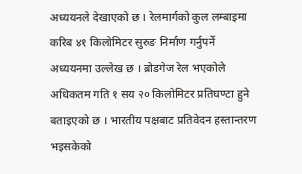अध्ययनले देखाएको छ । रेलमार्गको कुल लम्बाइमा करिब ४१ किलोमिटर सुरुङ निर्माण गर्नुपर्ने अध्ययनमा उल्लेख छ । ब्रोडगेज रेल भएकोले अधिकतम गति १ सय २० किलोमिटर प्रतिघण्टा हुने बताइएको छ । भारतीय पक्षबाट प्रतिवेदन हस्तान्तरण भइसकेको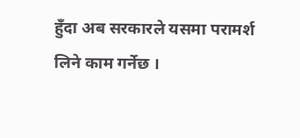हुँदा अब सरकारले यसमा परामर्श लिने काम गर्नेछ ।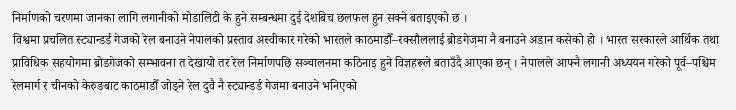निर्माणको चरणमा जानका लागि लगानीको मोडालिटी के हुने सम्बन्धमा दुई देशबिच छलफल हुन सक्ने बताइएको छ ।
विश्वमा प्रचलित स्ट्यान्डर्ड गेजको रेल बनाउने नेपालको प्रस्ताव अस्वीकार गरेको भारतले काठमाडौँ–रक्सौललाई ब्रोडगेजमा नै बनाउने अडान कसेको हो । भारत सरकारले आर्थिक तथा प्राविधिक सहयोगमा ब्रोडगेजको सम्भावना त देखायो तर रेल निर्माणपछि सञ्चालनमा कठिनाइ हुने विज्ञहरूले बताउँदै आएका छन् । नेपालले आफ्नै लगानी अध्ययन गरेको पूर्व–पश्चिम रेलमार्ग र चीनको केरुङबाट काठमाडौँ जोड्ने रेल दुवै नै स्ट्यान्डर्ड गेजमा बनाउने भनिएको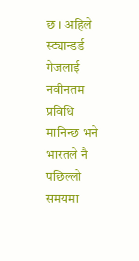छ । अहिले स्ट्यान्डर्ड गेजलाई नवीनतम प्रविधि मानिन्छ भने भारतले नै पछिल्लो समयमा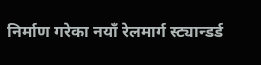निर्माण गरेका नयाँ रेलमार्ग स्ट्यान्डर्ड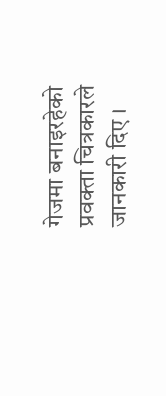गेजमा बनाइरहेको प्रवक्ता चित्रकारले जानकारी दिए ।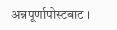अन्नपूर्णापोस्टबाट ।